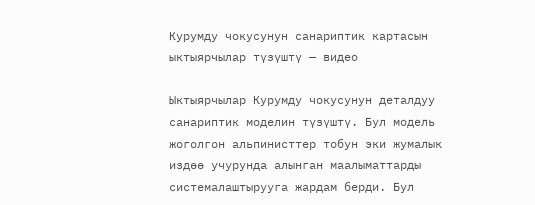Курумду чокусунун санариптик картасын ыктыярчылар түзүштү — видео

Ыктыярчылар Курумду чокусунун деталдуу санариптик моделин түзүштү. Бул модель жоголгон альпинисттер тобун эки жумалык издөө учурунда алынган маалыматтарды системалаштырууга жардам берди. Бул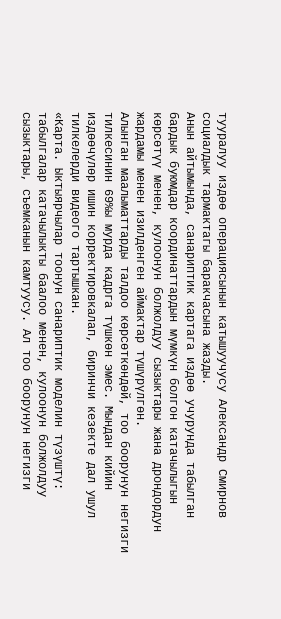тууралуу издөө операциясынын катышуучусу Александр Смирнов социалдык тармактагы баракчасына жазды.
Анын айтымында, санариптик картага издөө учурунда табылган бардык буюмдар координаттардын мүмкүн болгон катачылыгын көрсөтүү менен, кулоонун болжолдуу сызыктары жана дрондордун жардамы менен изилденген аймактар түшүрүлгөн.
Алынган маалыматтарды талдоо көрсөткөндөй, тоо боорунун негизги тилкесинин 69%ы мурда кадрга түшкөн эмес. Мындан кийин издөөчүлөр ишин корректировкалап, биринчи кезекте дал ушул тилкелерди видеого тартышкан.
«Карта. Ыктыярчылар тоонун санариптик моделин түзүштү: табылгалар катачылыкты баалоо менен, кулоонун болжолдуу сызыктары, съемканын камтуусу. Ал тоо боорунун негизги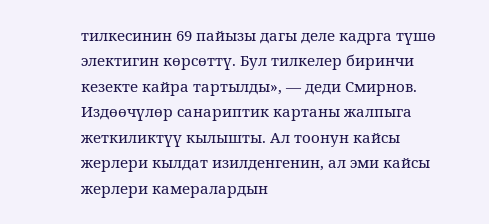тилкесинин 69 пайызы дагы деле кадрга түшө электигин көрсөттү. Бул тилкелер биринчи кезекте кайра тартылды», — деди Смирнов.
Издөөчүлөр санариптик картаны жалпыга жеткиликтүү кылышты. Ал тоонун кайсы жерлери кылдат изилденгенин, ал эми кайсы жерлери камералардын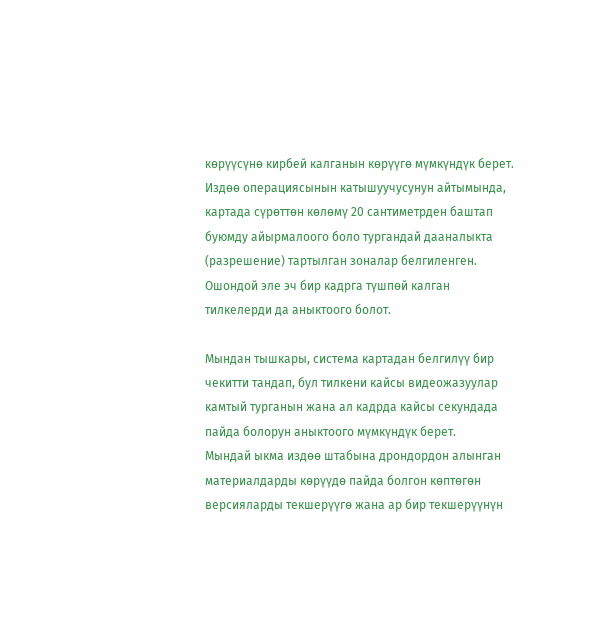көрүүсүнө кирбей калганын көрүүгө мүмкүндүк берет.
Издөө операциясынын катышуучусунун айтымында, картада сүрөттөн көлөмү 20 сантиметрден баштап буюмду айырмалоого боло тургандай дааналыкта (разрешение) тартылган зоналар белгиленген. Ошондой эле эч бир кадрга түшпөй калган тилкелерди да аныктоого болот.

Мындан тышкары, система картадан белгилүү бир чекитти тандап, бул тилкени кайсы видеожазуулар камтый турганын жана ал кадрда кайсы секундада пайда болорун аныктоого мүмкүндүк берет.
Мындай ыкма издөө штабына дрондордон алынган материалдарды көрүүдө пайда болгон көптөгөн версияларды текшерүүгө жана ар бир текшерүүнүн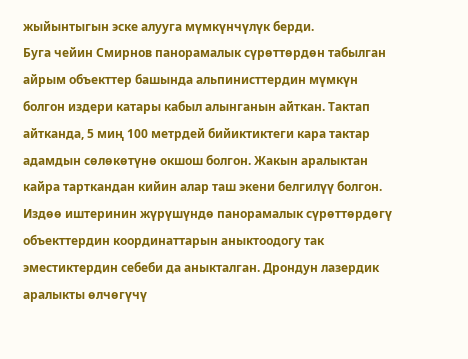жыйынтыгын эске алууга мүмкүнчүлүк берди.
Буга чейин Смирнов панорамалык сүрөттөрдөн табылган айрым объекттер башында альпинисттердин мүмкүн болгон издери катары кабыл алынганын айткан. Тактап айтканда, 5 миң 100 метрдей бийиктиктеги кара тактар адамдын сөлөкөтүнө окшош болгон. Жакын аралыктан кайра тарткандан кийин алар таш экени белгилүү болгон.
Издөө иштеринин жүрүшүндө панорамалык сүрөттөрдөгү объекттердин координаттарын аныктоодогу так эместиктердин себеби да аныкталган. Дрондун лазердик аралыкты өлчөгүчү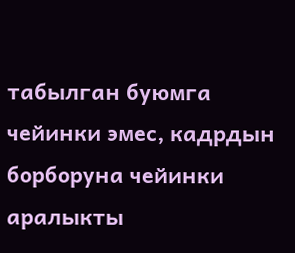табылган буюмга чейинки эмес, кадрдын борборуна чейинки аралыкты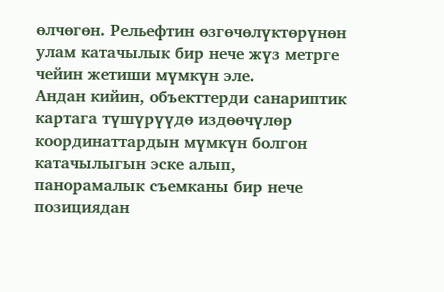өлчөгөн. Рельефтин өзгөчөлүктөрүнөн улам катачылык бир нече жүз метрге чейин жетиши мүмкүн эле.
Андан кийин, объекттерди санариптик картага түшүрүүдө издөөчүлөр координаттардын мүмкүн болгон катачылыгын эске алып, панорамалык съемканы бир нече позициядан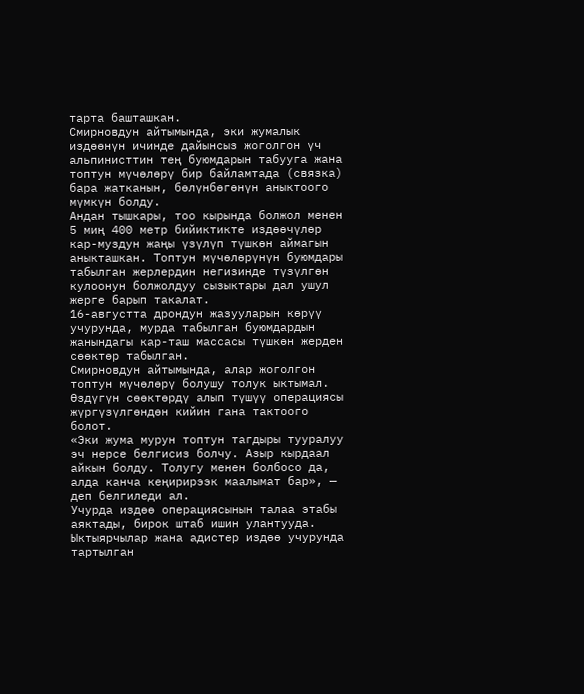тарта башташкан.
Смирновдун айтымында, эки жумалык издөөнүн ичинде дайынсыз жоголгон үч альпинисттин тең буюмдарын табууга жана топтун мүчөлөрү бир байламтада (связка) бара жатканын, бөлүнбөгөнүн аныктоого мүмкүн болду.
Андан тышкары, тоо кырында болжол менен 5 миң 400 метр бийиктикте издөөчүлөр кар-муздун жаңы үзүлүп түшкөн аймагын аныкташкан. Топтун мүчөлөрүнүн буюмдары табылган жерлердин негизинде түзүлгөн кулоонун болжолдуу сызыктары дал ушул жерге барып такалат.
16-августта дрондун жазууларын көрүү учурунда, мурда табылган буюмдардын жанындагы кар-таш массасы түшкөн жерден сөөктөр табылган.
Смирновдун айтымында, алар жоголгон топтун мүчөлөрү болушу толук ыктымал. Өздүгүн сөөктөрдү алып түшүү операциясы жүргүзүлгөндөн кийин гана тактоого болот.
«Эки жума мурун топтун тагдыры тууралуу эч нерсе белгисиз болчу. Азыр кырдаал айкын болду. Толугу менен болбосо да, алда канча кеңирирээк маалымат бар», — деп белгиледи ал.
Учурда издөө операциясынын талаа этабы аяктады, бирок штаб ишин улантууда. Ыктыярчылар жана адистер издөө учурунда тартылган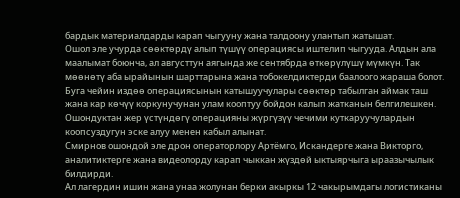бардык материалдарды карап чыгууну жана талдоону улантып жатышат.
Ошол эле учурда сөөктөрдү алып түшүү операциясы иштелип чыгууда. Алдын ала маалымат боюнча, ал августтун аягында же сентябрда өткөрүлүшү мүмкүн. Так мөөнөтү аба ырайынын шарттарына жана тобокелдиктерди баалоого жараша болот.
Буга чейин издөө операциясынын катышуучулары сөөктөр табылган аймак таш жана кар көчүү коркунучунан улам кооптуу бойдон калып жатканын белгилешкен. Ошондуктан жер үстүндөгү операцияны жүргүзүү чечими куткаруучулардын коопсуздугун эске алуу менен кабыл алынат.
Смирнов ошондой эле дрон операторлору Артёмго, Искандерге жана Викторго, аналитиктерге жана видеолорду карап чыккан жүздөй ыктыярчыга ыраазычылык билдирди.
Ал лагердин ишин жана унаа жолунан берки акыркы 12 чакырымдагы логистиканы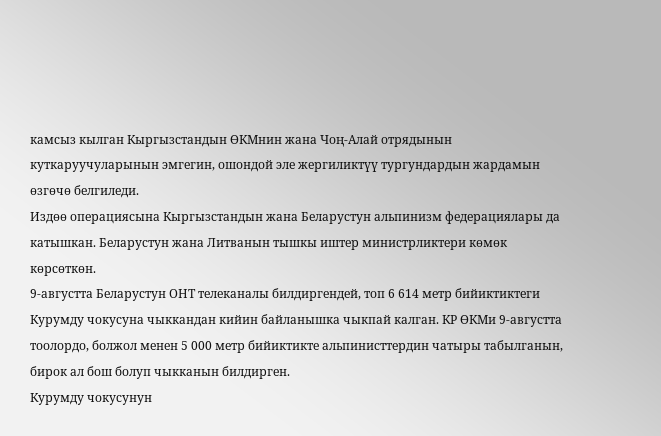камсыз кылган Кыргызстандын ӨКМнин жана Чоң-Алай отрядынын куткаруучуларынын эмгегин, ошондой эле жергиликтүү тургундардын жардамын өзгөчө белгиледи.
Издөө операциясына Кыргызстандын жана Беларустун альпинизм федерациялары да катышкан. Беларустун жана Литванын тышкы иштер министрликтери көмөк көрсөткөн.
9-августта Беларустун ОНТ телеканалы билдиргендей, топ 6 614 метр бийиктиктеги Курумду чокусуна чыккандан кийин байланышка чыкпай калган. КР ӨКМи 9-августта тоолордо, болжол менен 5 000 метр бийиктикте альпинисттердин чатыры табылганын, бирок ал бош болуп чыкканын билдирген.
Курумду чокусунун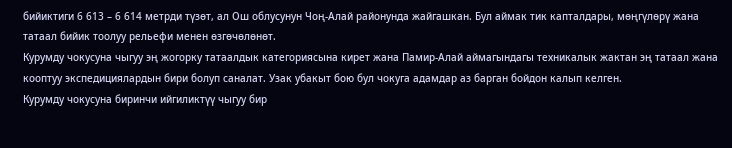бийиктиги 6 613 – 6 614 метрди түзөт, ал Ош облусунун Чоң-Алай районунда жайгашкан. Бул аймак тик капталдары, мөңгүлөрү жана татаал бийик тоолуу рельефи менен өзгөчөлөнөт.
Курумду чокусуна чыгуу эң жогорку татаалдык категориясына кирет жана Памир-Алай аймагындагы техникалык жактан эң татаал жана кооптуу экспедициялардын бири болуп саналат. Узак убакыт бою бул чокуга адамдар аз барган бойдон калып келген.
Курумду чокусуна биринчи ийгиликтүү чыгуу бир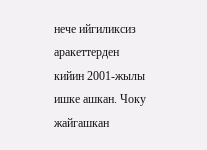нече ийгиликсиз аракеттерден кийин 2001-жылы ишке ашкан. Чоку жайгашкан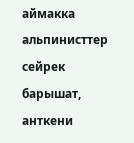аймакка альпинисттер сейрек барышат, анткени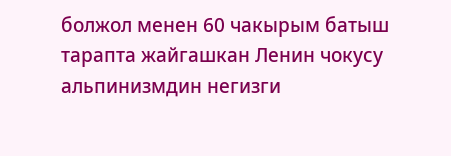болжол менен 60 чакырым батыш тарапта жайгашкан Ленин чокусу альпинизмдин негизги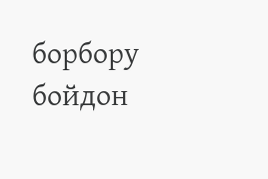борбору бойдон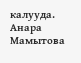калууда.
Анара Мамытова